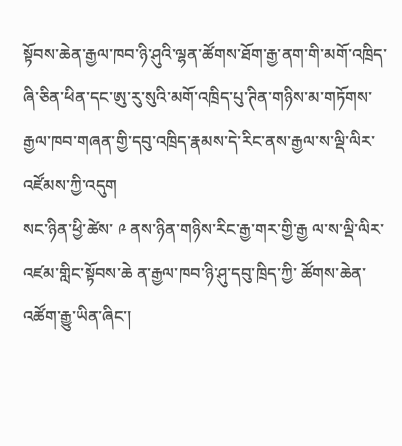སྟོབས་ཆེན་རྒྱལ་ཁབ་ཉི་ཤུའི་ལྷན་ཚོགས་ཐོག་རྒྱ་ནག་གི་མགོ་འཁྲིད་ཞི་ཅིན་ཕིན་དང་ཨུ་རུ་སུའི་མགོ་འཁྲིད་པུ་ཊིན་གཉིས་མ་གཏོགས་རྒྱལ་ཁབ་གཞན་གྱི་དབུ་འཁྲིད་རྣམས་དེ་རིང་ནས་རྒྱལ་ས་ལྡི་ལིར་འཛོམས་ཀྱི་འདུག
སང་ཉིན་ཕྱི་ཚེས་ ༩ ནས་ཉིན་གཉིས་རིང་རྒྱ་གར་གྱི་རྒྱ ལ་ས་ལྡི་ལིར་འཛམ་གླིང་སྟོབས་ཆེ ན་རྒྱལ་ཁབ་ཉི་ཤུ་དབུ་ཁྲིད་ཀྱི་ ཚོགས་ཆེན་འཚོག་རྒྱུ་ཡིན་ཞིང་།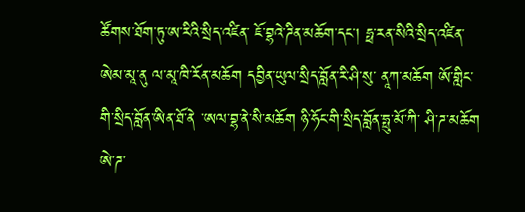ཚོགས་ཐོག་ཏུ་ཨ་རིའི་སྲིད་འཛིན་ ཇོ་བྷའེ་ཌིན་མཆོག་དང་། ཧྥ་རན་སིའི་སྲིད་འཛིན་ཨེམ་མཱ་ནུ ལ་མཱ་ཁི་རོན་མཆོག དབྱིན་ཡུལ་སྲིད་བློན་རི་ཤི་སུ་ ནཱཀ་མཆོག ཨོ་གླིང་གི་སྲིད་བློན་ཨིན་ཐོ་ནེ ་ཨལ་བྷ་ནེ་སི་མཆོག ཉི་ཧོང་གི་སྲིད་བློན་ཧྥུ་མོ་ཀི་ ཤི་ཌ་མཆོག ཨེ་ཌ་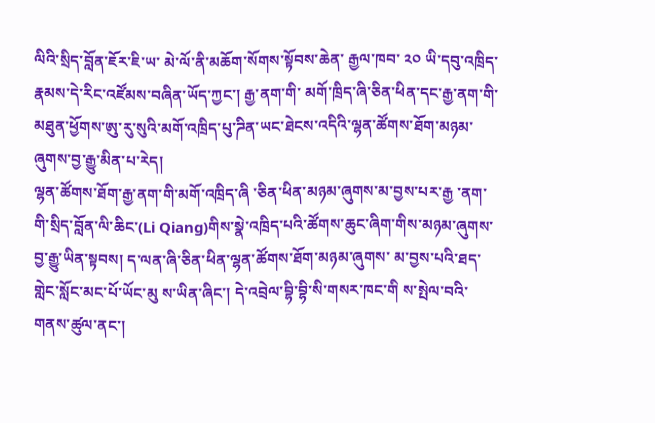ལིའི་སྲིད་བློན་ཇོར་ཇི་ཡ་ མེ་ལོ་ནི་མཆོག་སོགས་སྟོབས་ཆེན་ རྒྱལ་ཁབ་ ༢༠ ཡི་དབུ་འཁྲིད་རྣམས་དེ་རིང་འཛོམས་བཞིན་ཡོད་ཀྱང་། རྒྱ་ནག་གི་ མགོ་ཁྲིད་ཞི་ཅིན་ཕིན་དང་རྒྱ་ནག་གི་མཐུན་ཕྱོགས་ཨུ་རུ་སུའི་མགོ་འཁྲིད་པུ་ཌིན་ཡང་ཐེངས་འདིའི་ལྷན་ཚོགས་ཐོག་མཉམ་ཞུགས་བྱ་རྒྱུ་མིན་པ་རེད།
ལྷན་ཚོགས་ཐོག་རྒྱ་ནག་གི་མགོ་འཁྲིད་ཞི ་ཅིན་ཕིན་མཉམ་ཞུགས་མ་བྱས་པར་རྒྱ ་ནག་གི་སྲིད་བློན་ལི་ཆིང་(Li Qiang)གིས་སྣེ་འཁྲིད་པའི་ཚོགས་ཆུང་ཞིག་གིས་མཉམ་ཞུགས་བྱ་རྒྱུ་ཡིན་སྟབས། ད་ལན་ཞི་ཅིན་ཕིན་ལྷན་ཚོགས་ཐོག་མཉམ་ཞུགས་ མ་བྱས་པའི་ཐད་གླེང་སློང་མང་པོ་ཡོང་མུ ས་ཡིན་ཞིང་། དེ་འབྲེལ་བྷི་བྷི་སི་གསར་ཁང་གི ས་སྤེལ་བའི་གནས་ཚུལ་ནང་།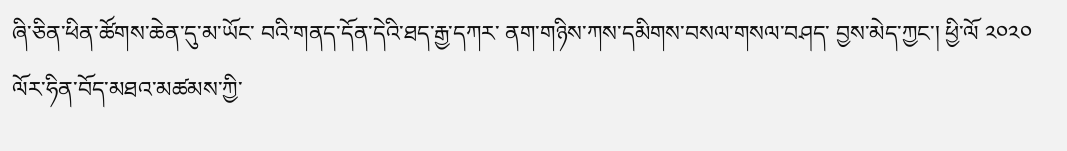ཞི་ཅིན་ཕིན་ཚོགས་ཆེན་དུ་མ་ཡོང་ བའི་གནད་དོན་དེའི་ཐད་རྒྱ་དཀར་ ནག་གཉིས་ཀས་དམིགས་བསལ་གསལ་བཤད་ བྱས་མེད་ཀྱང་། ཕྱི་ལོ ༢༠༢༠ ལོར་ཧིན་བོད་མཐའ་མཚམས་ཀྱི་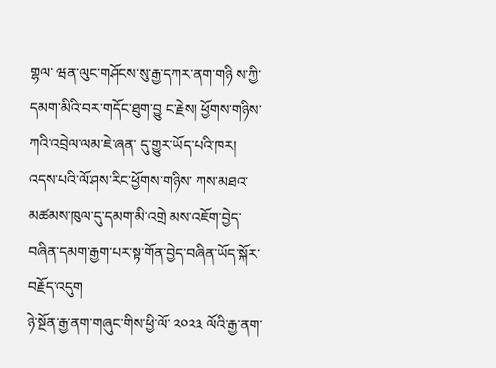གྷལ་ ཝན་ལུང་གཤོངས་སུ་རྒྱ་དཀར་ནག་གཉི ས་ཀྱི་དམག་མིའི་བར་གདོང་ཐུག་བྱུ ང་རྗེས། ཕྱོགས་གཉིས་ཀའི་འབྲེལ་ལམ་ཇེ་ཞན་ དུ་གྱུར་ཡོད་པའི་ཁར། འདས་པའི་ལོ་ཤས་རིང་ཕྱོགས་གཉིས་ ཀས་མཐའ་མཚམས་ཁུལ་དུ་དམག་མི་འགྲེ མས་འཇོག་བྱེད་བཞིན་དམག་རྒྱག་པར་སྟ་གོན་བྱེད་བཞིན་ཡོད་སྐོར་བརྗོད་འདུག
ཉེ་སྔོན་རྒྱ་ནག་གཞུང་གིས་ཕྱི་ལོ་ ༢༠༢༣ ལོའི་རྒྱ་ནག་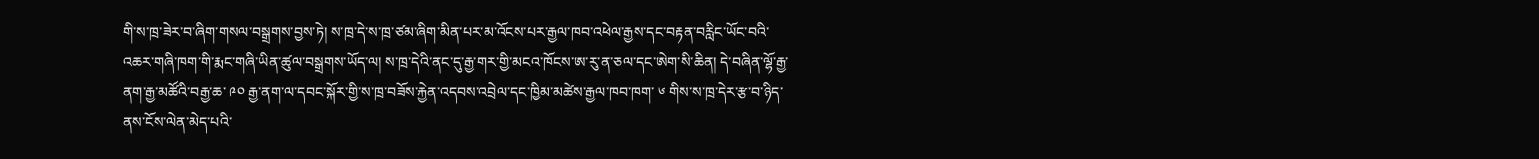གི་ས་ཁྲ་ཟེར་བ་ཞིག་གསལ་བསྒྲགས་བྱས་ཏེ། ས་ཁྲ་དེ་ས་ཁྲ་ཙམ་ཞིག་མིན་པར་མ་འོངས་པར་རྒྱལ་ཁབ་འཕེལ་རྒྱས་དང་བརྟན་བརླིང་ཡོང་བའི་འཆར་གཞི་ཁག་གི་རྨང་གཞི་ཡིན་ཚུལ་བསྒྲགས་ཡོད་ལ། ས་ཁྲ་དེའི་ནང་དུ་རྒྱ་གར་གྱི་མངའ་ཁོངས་ཨ་རུ་ན་ཅལ་དང་ཨེག་སི་ཆིན། དེ་བཞིན་ལྷོ་རྒྱ་ནག་རྒྱ་མཚོའི་བརྒྱ་ཆ་ ༩༠ རྒྱ་ནག་ལ་དབང་སྐོར་གྱི་ས་ཁྲ་བཟོས་རྐྱེན་འདབས་འབྲེལ་དང་ཁྱིམ་མཚེས་རྒྱལ་ཁབ་ཁག་ ༦ གིས་ས་ཁྲ་དེར་རྩ་བ་ཉིད་ནས་ངོས་ལེན་མེད་པའི་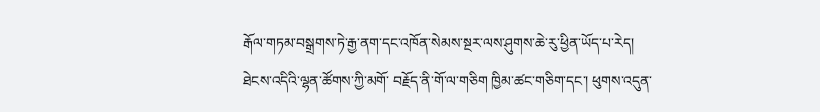རྒོལ་གཏམ་བསྒྲགས་ཏེ་རྒྱ་ནག་དང་འཁོན་སེམས་སྔར་ལས་ཤུགས་ཆེ་རུ་ཕྱིན་ཡོད་པ་རེད།
ཐེངས་འདིའི་ལྷན་ཚོགས་ཀྱི་མགོ་ བརྗོད་ནི་གོ་ལ་གཅིག ཁྱིམ་ཚང་གཅིག་དང་། ཕུགས་འདུན་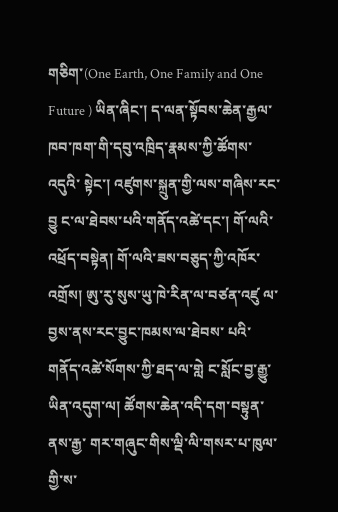གཅིག་(One Earth, One Family and One Future ) ཡིན་ཞིང་། ད་ལན་སྟོབས་ཆེན་རྒྱལ་ཁབ་ཁག་གི་དབུ་འཁྲིད་རྣམས་ཀྱི་ཚོགས་འདུའི་ སྟེང་། འཛུགས་སྐྲུན་གྱི་ལས་གཞིས་རང་བྱུ ང་ལ་ཐེབས་པའི་གནོད་འཚེ་དང་། གོ་ལའི་འཕྲོད་བསྟེན། གོ་ལའི་ཟས་བཅུད་ཀྱི་འཁོར་འགྲོས། ཨུ་རུ་སུས་ཡུ་ཁེ་རིན་ལ་བཙན་འཛུ ལ་བྱས་ནས་རང་བྱུང་ཁམས་ལ་ཐེབས་ པའི་གནོད་འཚེ་སོགས་ཀྱི་ཐད་ལ་གླེ ང་སློང་བྱ་རྒྱུ་ཡིན་འདུག་ལ། ཚོགས་ཆེན་འདི་དག་བསྟུན་ནས་རྒྱ་ གར་གཞུང་གིས་ལྡི་ལི་གསར་པ་ཁུལ་ གྱི་ས་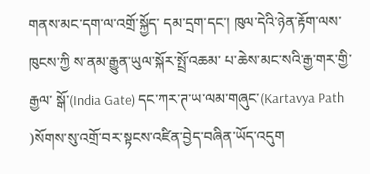གནས་མང་དག་ལ་འགྲོ་སྐྱོད་ དམ་དྲག་དང་། ཁུལ་དེའི་ཉེན་རྟོག་ལས་ཁུངས་ཀྱི ས་ནམ་རྒྱུན་ཡུལ་སྐོར་སྤྲོ་འཆམ་ པ་ཆེས་མང་སའི་རྒྱ་གར་གྱི་རྒྱལ་ སྒོ་(India Gate) དང་ཀར་ཊ་ཡ་ལམ་གཞུང་(Kartavya Path )སོགས་སུ་འགྲོ་བར་སྟངས་འཛིན་བྱེད་བཞིན་ཡོད་འདུག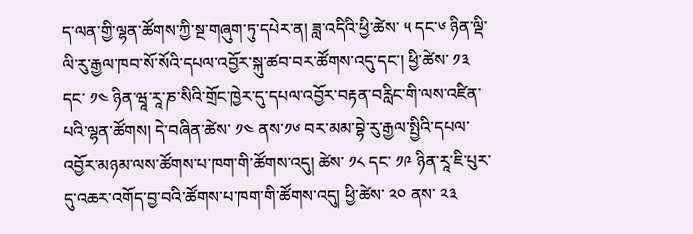ད་ལན་གྱི་ལྷན་ཚོགས་ཀྱི་སྔ་གཞུག་ཏུ་དཔེར་ན། ཟླ་འདིའི་ཕྱི་ཚེས་ ༥ དང་༦ ཉིན་ལྡི་ལི་རུ་རྒྱལ་ཁབ་སོ་སོའི་དཔལ་འབྱོར་སྐུ་ཚབ་བར་ཚོགས་འདུ་དང་། ཕྱི་ཚེས་ ༡༣ དང་ ༡༤ ཉིན་ཝཱ་རཱ་ཎ་སིའི་གྲོང་ཁྱེར་དུ་དཔལ་འབྱོར་བརྟན་བརླིང་གི་ལས་འཛིན་པའི་ལྷན་ཚོགས། དེ་བཞིན་ཚེས་ ༡༤ ནས་༡༦ བར་མམ་བྷེ་རུ་རྒྱལ་སྤྱིའི་དཔལ་འབྱོར་མཉམ་ལས་ཚོགས་པ་ཁག་གི་ཚོགས་འདུ། ཚེས་ ༡༨ དང་ ༡༩ ཉིན་རཱ་ཇི་པུར་དུ་འཆར་འགོད་བྱ་བའི་ཚོགས་པ་ཁག་གི་ཚོགས་འདུ། ཕྱི་ཚེས་ ༢༠ ནས་ ༢༣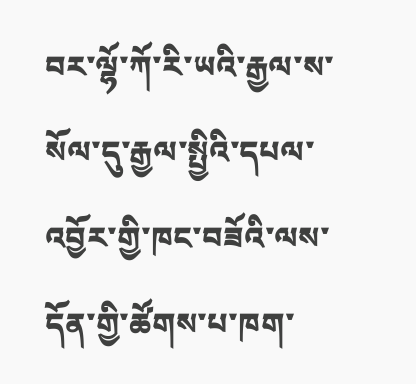བར་ལྷོ་ཀོ་རི་ཡའི་རྒྱལ་ས་སོལ་དུ་རྒྱལ་སྤྱིའི་དཔལ་འབྱོར་གྱི་ཁང་བཟོའི་ལས་དོན་གྱི་ཚོགས་པ་ཁག་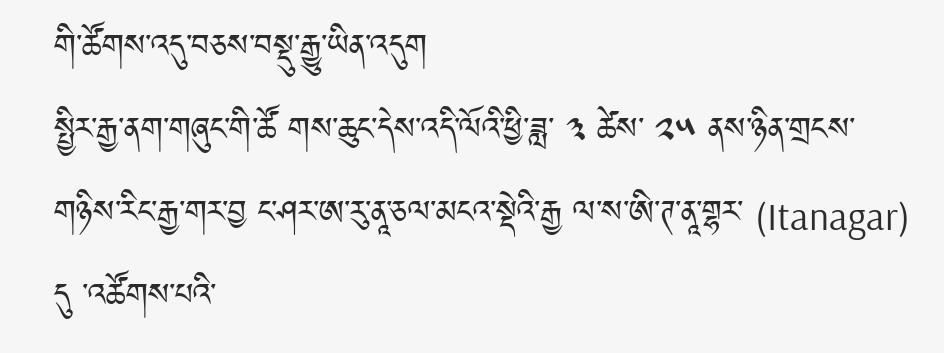གི་ཚོགས་འདུ་བཅས་བསྡུ་རྒྱུ་ཡིན་འདུག
སྤྱིར་རྒྱ་ནག་གཞུང་གི་ཚོ གས་ཆུང་དེས་འདི་ལོའི་ཕྱི་ཟླ་ ༣ ཚེས་ ༢༥ ནས་ཉིན་གྲངས་གཉིས་རིང་རྒྱ་གར་བྱ ང་ཤར་ཨ་རུ་ནཱ་ཅལ་མངའ་སྡེའི་རྒྱ ལ་ས་ཨི་ཊ་ནཱ་གྷར་ (Itanagar) དུ ་འཚོགས་པའི་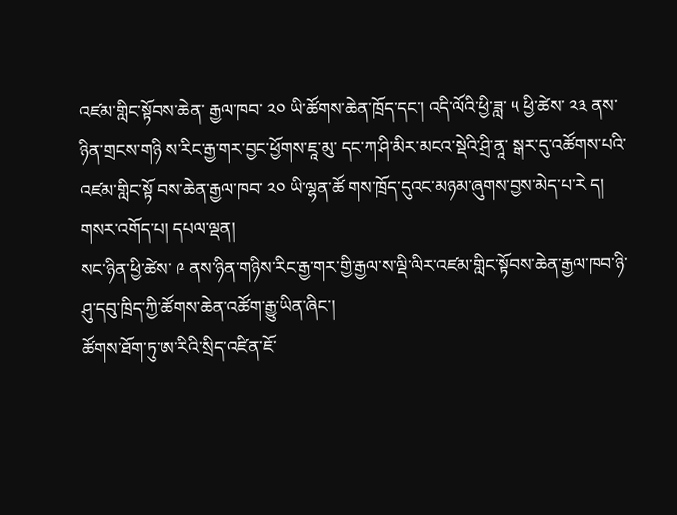འཛམ་གླིང་སྟོབས་ཆེན་ རྒྱལ་ཁབ་ ༢༠ ཡི་ཚོགས་ཆེན་ཁྲོད་དང་། འདི་ལོའི་ཕྱི་ཟླ་ ༥ ཕྱི་ཚེས་ ༢༣ ནས་ཉིན་གྲངས་གཉི ས་རིང་རྒྱ་གར་བྱང་ཕྱོགས་ཇཱ་མུ་ དང་ཀ་ཤི་མིར་མངའ་སྡེའི་ཤྲི་ནཱ་ སྒར་དུ་འཚོགས་པའི་འཛམ་གླིང་སྟོ བས་ཆེན་རྒྱལ་ཁབ་ ༢༠ ཡི་ལྷན་ཚོ གས་ཁྲོད་དུའང་མཉམ་ཞུགས་བྱས་མེད་པ་རེ ད།
གསར་འགོད་པ། དཔལ་ལྡན།
སང་ཉིན་ཕྱི་ཚེས་ ༩ ནས་ཉིན་གཉིས་རིང་རྒྱ་གར་གྱི་རྒྱལ་ས་ལྡི་ལིར་འཛམ་གླིང་སྟོབས་ཆེན་རྒྱལ་ཁབ་ཉི་ཤུ་དབུ་ཁྲིད་ཀྱི་ཚོགས་ཆེན་འཚོག་རྒྱུ་ཡིན་ཞིང་།
ཚོགས་ཐོག་ཏུ་ཨ་རིའི་སྲིད་འཛིན་ཇོ་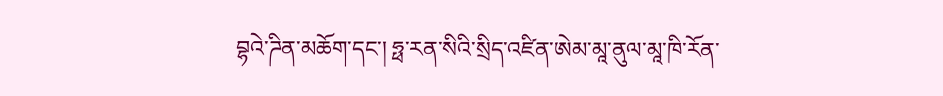བྷའེ་ཌིན་མཆོག་དང་། ཧྥ་རན་སིའི་སྲིད་འཛིན་ཨེམ་མཱ་ནུལ་མཱ་ཁི་རོན་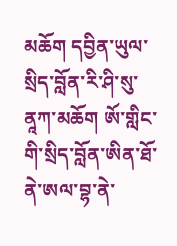མཆོག དབྱིན་ཡུལ་སྲིད་བློན་རི་ཤི་སུ་ནཱཀ་མཆོག ཨོ་གླིང་གི་སྲིད་བློན་ཨིན་ཐོ་ནེ་ཨལ་བྷ་ནེ་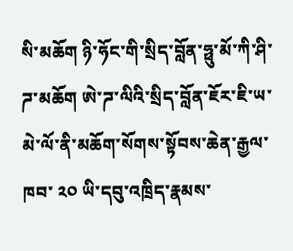སི་མཆོག ཉི་ཧོང་གི་སྲིད་བློན་ཧྥུ་མོ་ཀི་ཤི་ཌ་མཆོག ཨེ་ཌ་ལིའི་སྲིད་བློན་ཇོར་ཇི་ཡ་མེ་ལོ་ནི་མཆོག་སོགས་སྟོབས་ཆེན་རྒྱལ་ཁབ་ ༢༠ ཡི་དབུ་འཁྲིད་རྣམས་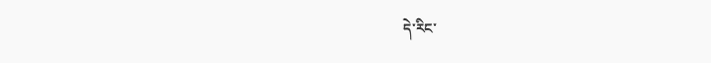དེ་རིང་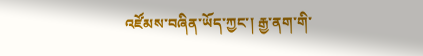འཛོམས་བཞིན་ཡོད་ཀྱང་། རྒྱ་ནག་གི་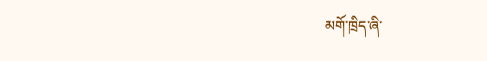མགོ་ཁྲིད་ཞི་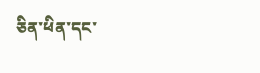ཅིན་ཕིན་དང་